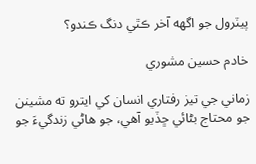پيٽرول جو اگهه آخر ڪٿي دنگ ڪندو؟

خادم حسين مشوري

زماني جي تيز رفتاري انسان کي ايترو ته مشينن جو محتاج بڻائي ڇڏيو آهي، جو هاڻي زندگيءَ جو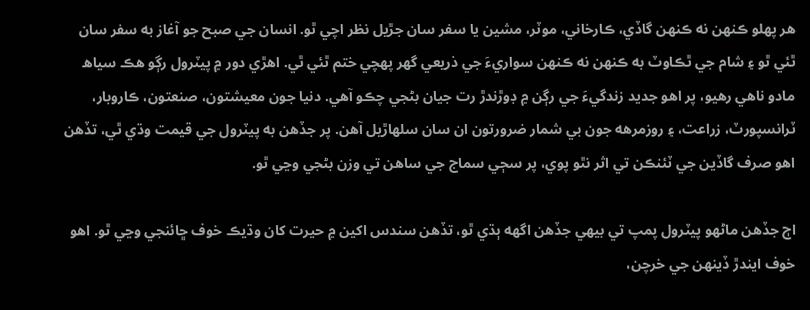هر پهلو ڪنهن نه ڪنهن گاڏي، ڪارخاني، موٽر، مشين يا سفر سان جڙيل نظر اچي ٿو. انسان جي صبح جو آغاز به سفر سان ٿئي ٿو ۽ شام جي ٿڪاوٽ به ڪنهن نه ڪنهن سواريءَ جي ذريعي گهر پهچي ختم ٿئي ٿي. اهڙي دور ۾ پيٽرول رڳو هڪ سياھ مادو ناهي رهيو، پر اهو جديد زندگيءَ جي رڳن ۾ ڊوڙندڙ رت جيان بڻجي چڪو آهي. دنيا جون معيشتون، صنعتون، ڪاروبار، ٽرانسپورٽ، زراعت، ۽ روزمرهه جون بي شمار ضرورتون ان سان سلهاڙيل آهن. پر جڏهن به پيٽرول جي قيمت وڌي ٿي، تڏهن اهو صرف گاڏين جي ٽئنڪن تي اثر نٿو پوي، پر سڄي سماج جي ساهن تي وزن بڻجي وڃي ٿو.

اڄ جڏهن ماڻهو پيٽرول پمپ تي بيهي جڏھن اگهه ٻڌي ٿو، تڏهن سندس اکين ۾ حيرت کان وڌيڪ خوف ڇائنجي وڃي ٿو. اهو خوف ايندڙ ڏينهن جي خرچن،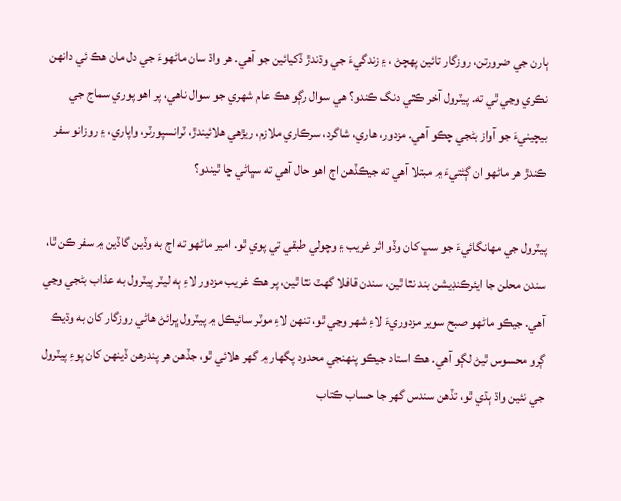ٻارن جي ضرورتن، روزگار تائين پهچڻ ، ۽ زندگيءَ جي وڌندڙ ڏکيائين جو آهي. هر واڌ سان ماڻهوءَ جي دل مان هڪ ئي دانهن نڪري وڃي ٿي ته. پيٽرول آخر ڪٿي دنگ ڪندو؟ هي سوال رڳو هڪ عام شهري جو سوال ناهي، پر اهو پوري سماج جي بيچينيءَ جو آواز بڻجي چڪو آهي. مزدور، هاري، شاگرد، سرڪاري ملازم، ريڙهي هلائيندڙ، ٽرانسپورٽر، واپاري، ۽ روزانو سفر ڪندڙ هر ماڻهو ان ڳڻتيءَ ۾ مبتلا آهي ته جيڪڏهن اڄ اهو حال آهي ته سڀاڻي ڇا ٿيندو؟

پيٽرول جي مهانگائيءَ جو سڀ کان وڏو اثر غريب ۽ وچولي طبقي تي پوي ٿو. امير ماڻهو ته اڄ به وڏين گاڏين ۾ سفر ڪن ٿا، سندن محلن جا ايئرڪنڊيشن بند نٿا ٿين، سندن قافلا گهٽ نٿا ٿين، پر هڪ غريب مزدور لاءِ ٻه ليٽر پيٽرول به عذاب بڻجي وڃي آھي. جيڪو ماڻهو صبح سوير مزدوريءَ لاءِ شهر وڃي ٿو، تنهن لاءِ موٽر سائيڪل ۾ پيٽرول ڀرائڻ هاڻي روزگار کان به وڌيڪ ڳرو محسوس ٿيڻ لڳو آهي. هڪ استاد جيڪو پنهنجي محدود پگهار ۾ گهر هلائي ٿو، جڏهن هر پندرهن ڏينهن کان پوءِ پيٽرول جي نئين واڌ ٻڌي ٿو، تڏهن سندس گھر جا حساب ڪتاب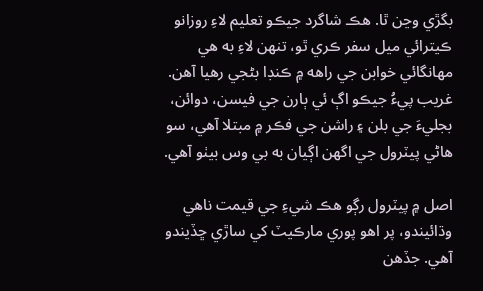بگڙي وڃن ٿا. هڪ شاگرد جيڪو تعليم لاءِ روزانو ڪيترائي ميل سفر ڪري ٿو، تنهن لاءِ به هي مهانگائي خوابن جي راهه ۾ ڪنڊا بڻجي رهيا آهن. غريب پيءُ جيڪو اڳ ئي ٻارن جي فيسن، دوائن، بجليءَ جي بلن ۽ راشن جي فڪر ۾ مبتلا آهي، سو هاڻي پيٽرول جي اگهن اڳيان به بي وس بيٺو آهي.

اصل ۾ پيٽرول رڳو هڪ شيءِ جي قيمت ناهي وڌائيندو، پر اهو پوري مارڪيٽ کي ساڙي ڇڏيندو آهي. جڏهن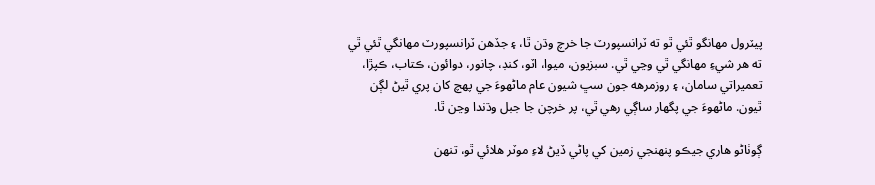پيٽرول مهانگو ٿئي ٿو ته ٽرانسپورٽ جا خرچ وڌن ٿا، ۽ جڏهن ٽرانسپورٽ مهانگي ٿئي ٿي ته هر شيءِ مهانگي ٿي وڃي ٿي. سبزيون، ميوا، اٽو، کنڊ، چانور، دوائون، ڪتاب، ڪپڙا، تعميراتي سامان، ۽ روزمرهه جون سڀ شيون عام ماڻهوءَ جي پهچ کان پري ٿيڻ لڳن ٿيون. ماڻهوءَ جي پگهار ساڳي رهي ٿي، پر خرچن جا جبل وڌندا وڃن ٿا.

ڳوٺاڻو هاري جيڪو پنهنجي زمين کي پاڻي ڏيڻ لاءِ موٽر هلائي ٿو، تنهن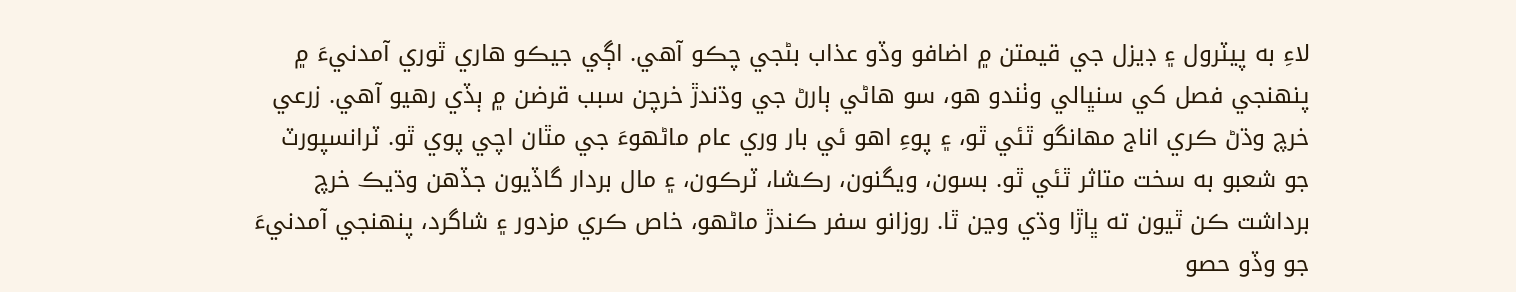لاءِ به پيٽرول ۽ ڊيزل جي قيمتن ۾ اضافو وڏو عذاب بڻجي چڪو آهي. اڳي جيڪو هاري ٿوري آمدنيءَ ۾ پنهنجي فصل کي سنڀالي وٺندو هو، سو هاڻي ٻارڻ جي وڌندڙ خرچن سبب قرضن ۾ ٻڏي رهيو آهي. زرعي خرچ وڌڻ ڪري اناج مهانگو ٿئي ٿو، ۽ پوءِ اهو ئي بار وري عام ماڻهوءَ جي مٿان اچي پوي ٿو. ٽرانسپورٽ جو شعبو به سخت متاثر ٿئي ٿو. بسون، ويگنون، رڪشا، ٽرڪون، ۽ مال بردار گاڏيون جڏهن وڌيڪ خرچ برداشت ڪن ٿيون ته ڀاڙا وڌي وڃن ٿا. روزانو سفر ڪندڙ ماڻهو، خاص ڪري مزدور ۽ شاگرد، پنهنجي آمدنيءَ جو وڏو حصو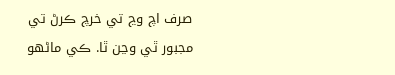صرف اچ وڃ تي خرچ ڪرڻ تي مجبور ٿي وڃن ٿا. ڪي ماڻهو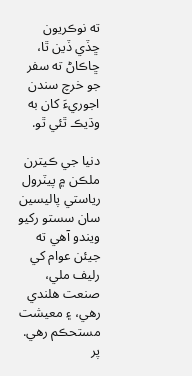ته نوڪريون ڇڏي ڏين ٿا، ڇاڪاڻ ته سفر جو خرچ سندن اجوريءَ کان به وڌيڪ ٿئي ٿو.

دنيا جي ڪيترن ملڪن ۾ پيٽرول رياستي پاليسين سان سستو رکيو ويندو آهي ته جيئن عوام کي رليف ملي، صنعت هلندي رهي، ۽ معيشت مستحڪم رهي. پر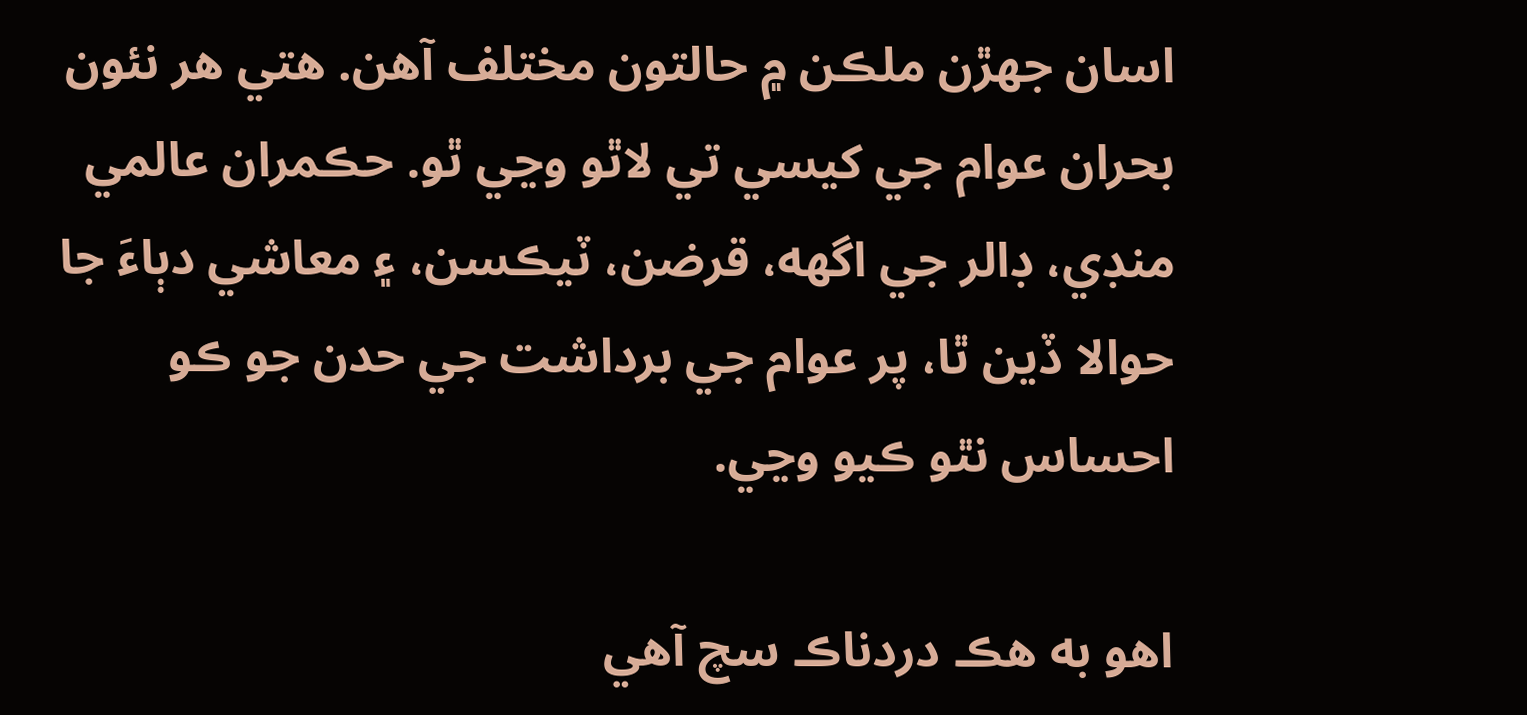اسان جهڙن ملڪن ۾ حالتون مختلف آهن. هتي هر نئون بحران عوام جي کيسي تي لاٿو وڃي ٿو. حڪمران عالمي منڊي، ڊالر جي اگهه، قرضن، ٽيڪسن، ۽ معاشي دٻاءَ جا حوالا ڏين ٿا، پر عوام جي برداشت جي حدن جو ڪو احساس نٿو ڪيو وڃي.

اهو به هڪ دردناڪ سچ آهي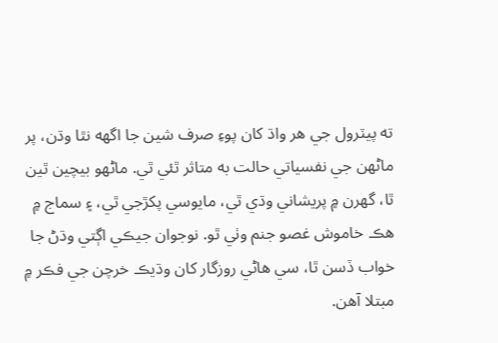ته پيٽرول جي هر واڌ کان پوءِ صرف شين جا اگهه نٿا وڌن، پر ماڻهن جي نفسياتي حالت به متاثر ٿئي ٿي. ماڻهو بيچين ٿين ٿا، گهرن ۾ پريشاني وڌي ٿي، مايوسي پکڙجي ٿي، ۽ سماج ۾ هڪ خاموش غصو جنم وٺي ٿو. نوجوان جيڪي اڳتي وڌڻ جا خواب ڏسن ٿا، سي هاڻي روزگار کان وڌيڪ خرچن جي فڪر ۾ مبتلا آهن.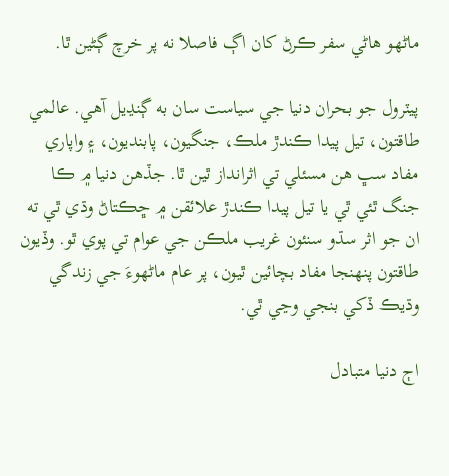ماڻهو هاڻي سفر ڪرڻ کان اڳ فاصلا نه پر خرچ ڳڻين ٿا.

پيٽرول جو بحران دنيا جي سياست سان به ڳنڍيل آهي. عالمي طاقتون، تيل پيدا ڪندڙ ملڪ، جنگيون، پابنديون، ۽ واپاري مفاد سڀ هن مسئلي تي اثرانداز ٿين ٿا. جڏهن دنيا ۾ ڪا جنگ ٿئي ٿي يا تيل پيدا ڪندڙ علائقن ۾ ڇڪتاڻ وڌي ٿي ته ان جو اثر سڌو سنئون غريب ملڪن جي عوام تي پوي ٿو. وڏيون طاقتون پنهنجا مفاد بچائين ٿيون، پر عام ماڻهوءَ جي زندگي وڌيڪ ڏکي بنجي وڃي ٿي.

اڄ دنيا متبادل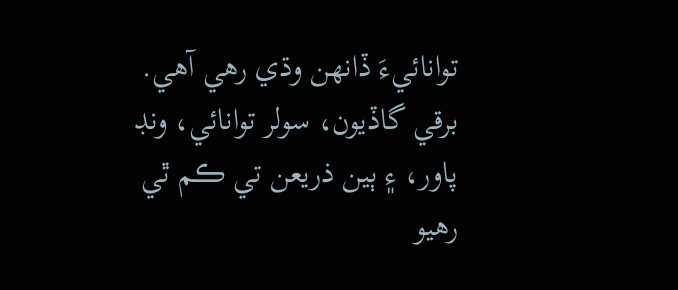توانائيءَ ڏانهن وڌي رهي آهي. برقي گاڏيون، سولر توانائي، ونڊ پاور، ۽ ٻين ذريعن تي ڪم ٿي رهيو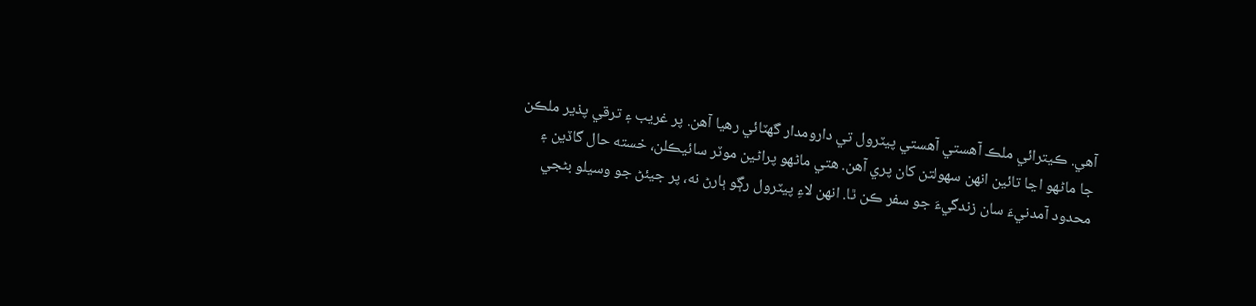آهي. ڪيترائي ملڪ آهستي آهستي پيٽرول تي دارومدار گهٽائي رهيا آهن. پر غريب ۽ ترقي پذير ملڪن جا ماڻهو اڃا تائين انهن سهولتن کان پري آهن. هتي ماڻهو پراڻين موٽر سائيڪلن، خسته حال گاڏين ۽ محدود آمدنيءَ سان زندگيءَ جو سفر ڪن ٿا. انهن لاءِ پيٽرول رڳو ٻارڻ نه، پر جيئڻ جو وسيلو بڻجي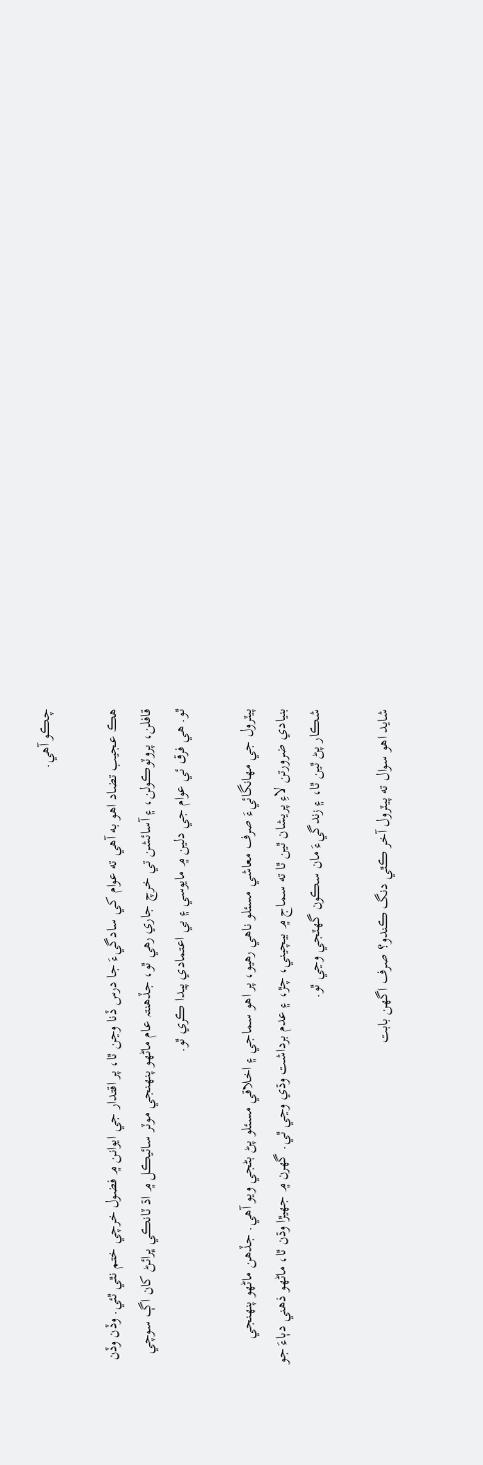چڪو آهي.

هڪ عجيب تضاد اهو به آهي ته عوام کي سادگيءَ جا درس ڏنا وڃن ٿا، پر اقتدار جي ايوانن ۾ فضول خرچي ختم نٿي ٿئي. وڏن وڏن قافلن، پروٽوڪولن، ۽ آسائشن تي خرچ جاري رهي ٿو، جڏهنتہ عام ماڻهو پنهنجي موٽر سائيڪل ۾ اڌ ٽانڪي ڀرائڻ کان اڳ سوچي ٿو. هي فرق ئي عوام جي دلين ۾ مايوسي ۽ بي اعتمادي پيدا ڪري ٿو.

پيٽرول جي مهانگائيءَ صرف معاشي مسئلو ناهي رهيو، پر اهو سماجي ۽ اخلاقي مسئلو پڻ بڻجي ويو آهي. جڏهن ماڻهو پنهنجي بنيادي ضرورتن لاءِ پريشان ٿين ٿا ته سماج ۾ بيچيني، چڙ، ۽ عدم برداشت وڌي وڃي ٿي. گهرن ۾ جهيڙا وڌن ٿا، ماڻهو ذهني دٻاءَ جو شڪار پڻ ٿين ٿا، ۽ زندگيءَ مان سڪون گهٽجي وڃي ٿو.

شايد اهو سوال ته پيٽرول آخر ڪٿي دنگ ڪندو؟ صرف اگهن بابت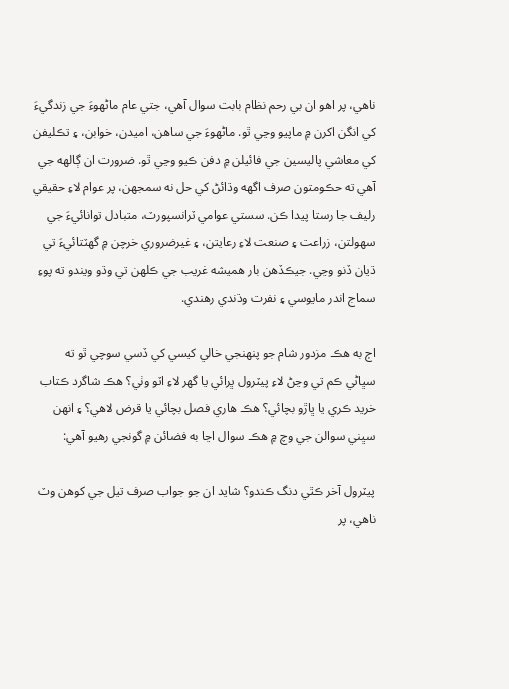ناهي، پر اهو ان بي رحم نظام بابت سوال آهي، جتي عام ماڻهوءَ جي زندگيءَ کي انگن اکرن ۾ ماپيو وڃي ٿو. ماڻهوءَ جي ساهن، اميدن، خوابن، ۽ تڪليفن کي معاشي پاليسين جي فائيلن ۾ دفن ڪيو وڃي ٿو. ضرورت ان ڳالهه جي آهي ته حڪومتون صرف اگهه وڌائڻ کي حل نه سمجهن، پر عوام لاءِ حقيقي رليف جا رستا پيدا ڪن. سستي عوامي ٽرانسپورٽ، متبادل توانائيءَ جي سهولتن، زراعت ۽ صنعت لاءِ رعايتن، ۽ غيرضروري خرچن ۾ گهٽتائيءَ تي ڌيان ڏنو وڃي. جيڪڏهن بار هميشه غريب جي ڪلهن تي وڌو ويندو ته پوءِ سماج اندر مايوسي ۽ نفرت وڌندي رهندي.

اڄ به هڪ مزدور شام جو پنهنجي خالي کيسي کي ڏسي سوچي ٿو ته سڀاڻي ڪم تي وڃڻ لاءِ پيٽرول ڀرائي يا گهر لاءِ اٽو وٺي؟ هڪ شاگرد ڪتاب خريد ڪري يا ڀاڙو بچائي؟ هڪ هاري فصل بچائي يا قرض لاهي؟ ۽ انهن سڀني سوالن جي وچ ۾ هڪ سوال اڃا به فضائن ۾ گونجي رهيو آهي:

پيٽرول آخر ڪٿي دنگ ڪندو؟ شايد ان جو جواب صرف تيل جي کوهن وٽ ناهي، پر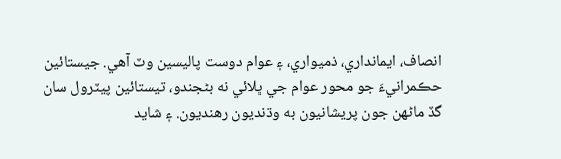انصاف، ايمانداري، ذميواري، ۽ عوام دوست پاليسين وٽ آهي. جيستائين حڪمرانيءَ جو محور عوام جي ڀلائي نه بڻجندو، تيستائين پيٽرول سان گڏ ماڻهن جون پريشانيون به وڌنديون رهنديون. ۽ شايد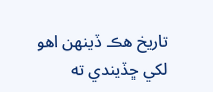تاريخ هڪ ڏينهن اهو لکي ڇڏيندي ته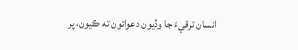انسان ترقيءَ جا وڏيون دعوائون ته ڪيون، پر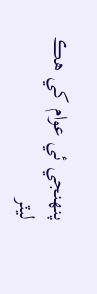پنهنجي ئي عوام کي هڪ ليٽر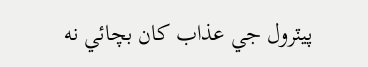پيٽرول جي عذاب کان بچائي نه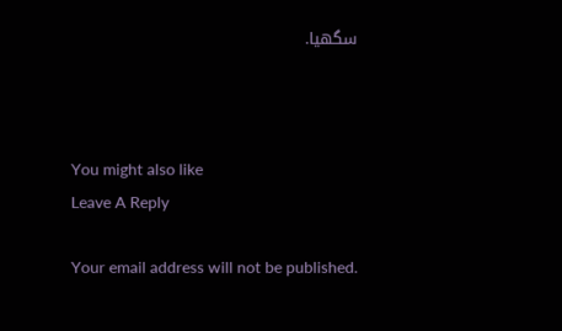سگهيا.



You might also like
Leave A Reply

Your email address will not be published.